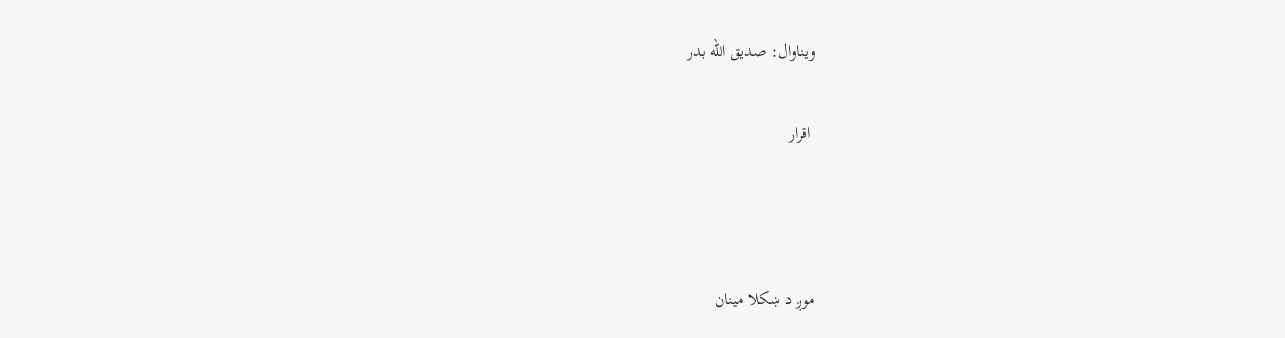ويناوال: صديق الله بدر

 اقرار



موږ د ښكلا مينان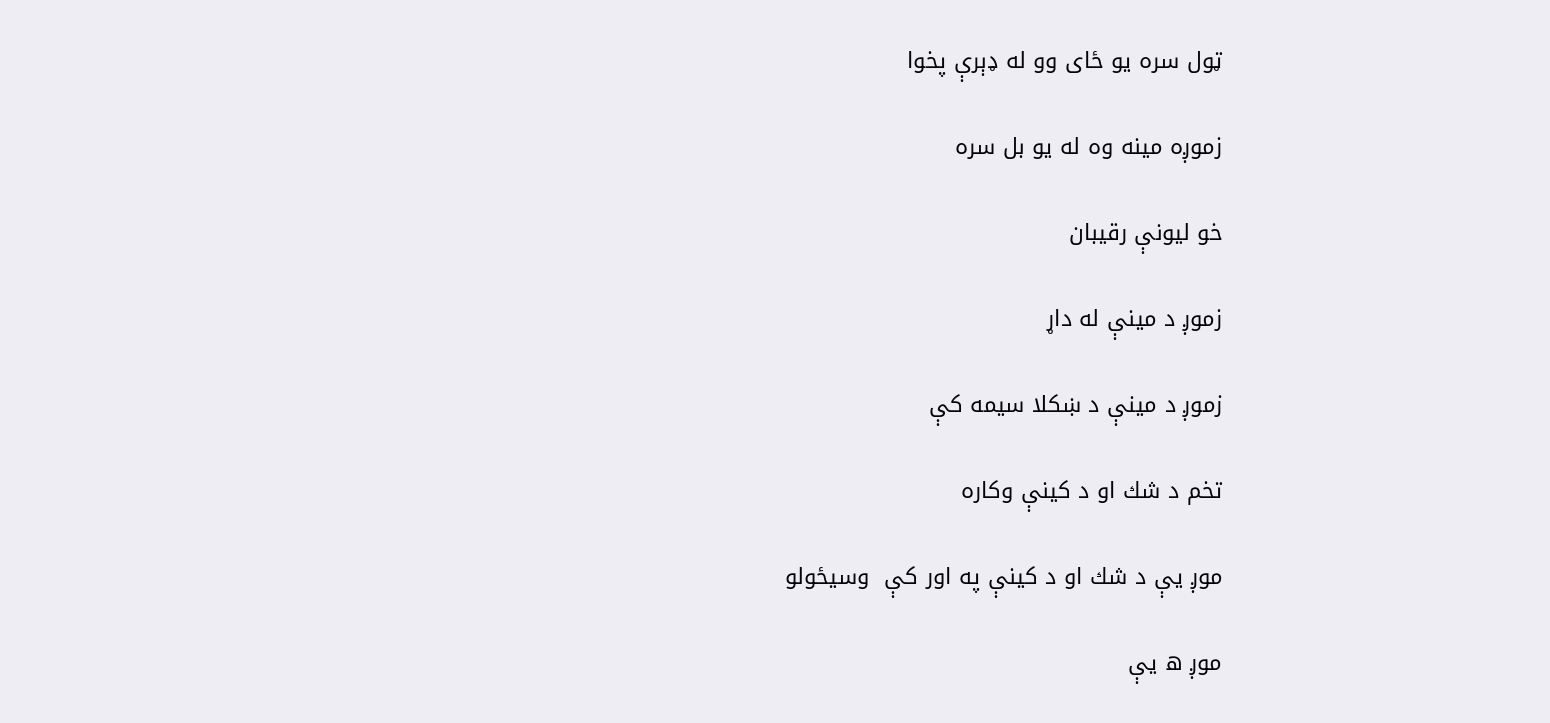ټول سره يو ځاى وو له ډېرې پخوا

زموږه مينه وه له يو بل سره

خو ليونې رقيبان

زموږ د مينې له داړ

زموږ د مينې د ښكلا سيمه كې

تخم د شك او د كينې وكاره

موږ يې د شك او د كينې په اور كې  وسيځولو

موږ ه يې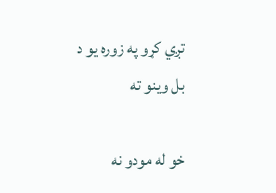تږي كړو په زوره يو د بل وينو ته

خو له مودو نه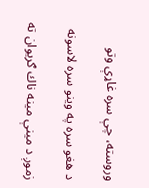وروسته، چې سره غاړې وتو

د هغو سره په وينو سره لاسونه

زموږ د مينې مينه ناك ګريوان ته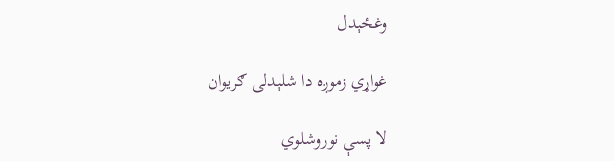وغځېدل

غواړي زموږه دا شلېدلى ګريوان

لا پسې نوروشلوي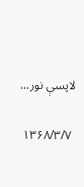لاپسې نور...

 ۱۳۶۸/۳/۷